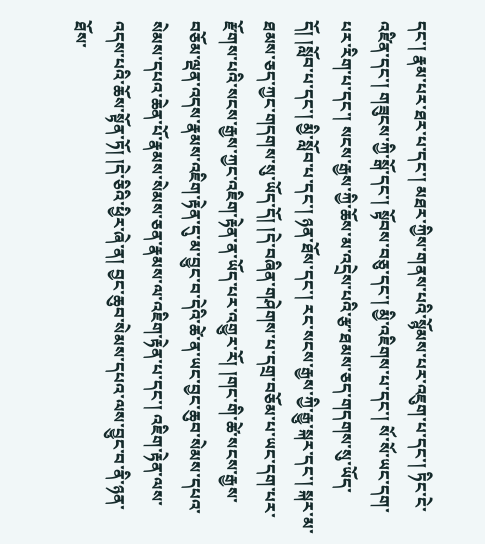དང་། རྣམ་པར་ཐར་པ་དང་། མཐར་ཀྱིས་གནས་པའི་སྙོམས་པར་འཇུག་པ་དང་། ཏིང་ངེ་འཛིན་དང་། གཟུངས་ཀྱི་སྒོ་དང་། སྟོབས་བཅུ་དང་། མྱི་འཇིགས་པ་དང་། སོ་སོ་ཡང་དག་པར་རིག་པ་དང་། སངས་རྒྱས་ཀྱི་ཆོས་མ་འདྲེས་པའི་རྩ་ཐམས་ཅད་གདགས་སུ་ཡོད་དོ། །སློབ་པ་དང་། མྱི་སློབ་པ་དང་། ཉན་ཐོས་དང་། རང་སངས་རྒྱས་ཀྱི་རྒྱུ་སྐར་དང་། སྐར་མ་ཐམས་ཅད་ཀྱང་གདགས་སུ་ཡོད་དོ། །དེ་བཞིན་གཤེགས་པ་དགྲ་བཅོམ་པ་ཡང་དག་པར་རྫོགས་པའི་སངས་རྒྱས་ཀྱང་འཇིག་རྟེན་ན་ཡོད་པར་འགྱུར་རོ། །གང་གི་ཚེ་སངས་རྒྱས་བཅོམ་ལྡན་འདས་རྣམས་འཇིག་རྟེན་དུ་མ་བྱུང་བ་དེའི་ཚེ་ན་ཡང་བྱང་ཆུབ་སེམས་དཔའ་སེམས་དཔའ་ཆེན་པོ་རྣམས་སེམས་ཅན་རྣམས་ལ་འཇིག་རྟེན་པ་དང་། འཇིག་རྟེན་ལས་འདས་པའི་ཆོས་སྟོན་ཏོ། །དེ་ཅིའི་ཕྱིར་ཞེ་ན། བྱང་ཆུབ་སེམས་དཔའ་ལས་བྱུང་བ་ནི་ཉན་ཐོས་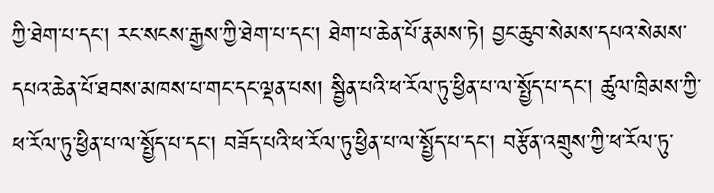ཀྱི་ཐེག་པ་དང་། རང་སངས་རྒྱས་ཀྱི་ཐེག་པ་དང་། ཐེག་པ་ཆེན་པོ་རྣམས་ཏེ། བྱང་ཆུབ་སེམས་དཔའ་སེམས་དཔའ་ཆེན་པོ་ཐབས་མཁས་པ་གང་དང་ལྡན་པས། སྦྱིན་པའི་ཕ་རོལ་ཏུ་ཕྱིན་པ་ལ་སྤྱོད་པ་དང་། ཚུལ་ཁྲིམས་ཀྱི་ཕ་རོལ་ཏུ་ཕྱིན་པ་ལ་སྤྱོད་པ་དང་། བཟོད་པའི་ཕ་རོལ་ཏུ་ཕྱིན་པ་ལ་སྤྱོད་པ་དང་། བརྩོན་འགྲུས་ཀྱི་ཕ་རོལ་ཏུ་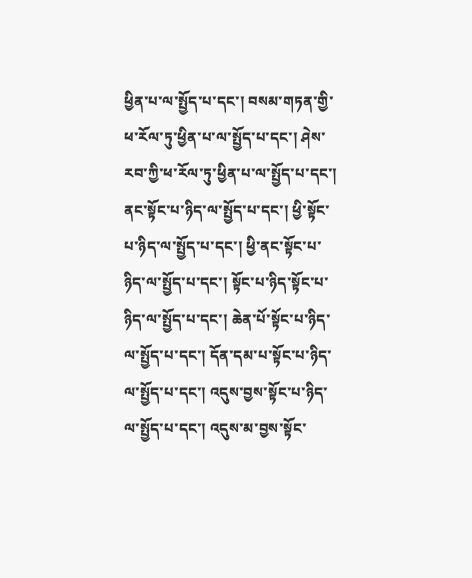ཕྱིན་པ་ལ་སྤྱོད་པ་དང་། བསམ་གཏན་གྱི་ཕ་རོལ་ཏུ་ཕྱིན་པ་ལ་སྤྱོད་པ་དང་། ཤེས་རབ་ཀྱི་ཕ་རོལ་ཏུ་ཕྱིན་པ་ལ་སྤྱོད་པ་དང་། ནང་སྟོང་པ་ཉིད་ལ་སྤྱོད་པ་དང་། ཕྱི་སྟོང་པ་ཉིད་ལ་སྤྱོད་པ་དང་། ཕྱི་ནང་སྟོང་པ་ཉིད་ལ་སྤྱོད་པ་དང་། སྟོང་པ་ཉིད་སྟོང་པ་ཉིད་ལ་སྤྱོད་པ་དང་། ཆེན་པོ་སྟོང་པ་ཉིད་ལ་སྤྱོད་པ་དང་། དོན་དམ་པ་སྟོང་པ་ཉིད་ལ་སྤྱོད་པ་དང་། འདུས་བྱས་སྟོང་པ་ཉིད་ལ་སྤྱོད་པ་དང་། འདུས་མ་བྱས་སྟོང་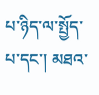པ་ཉིད་ལ་སྤྱོད་པ་དང་། མཐའ་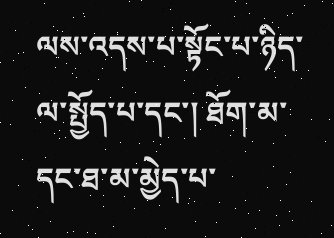ལས་འདས་པ་སྟོང་པ་ཉིད་ལ་སྤྱོད་པ་དང་། ཐོག་མ་དང་ཐ་མ་མྱེད་པ་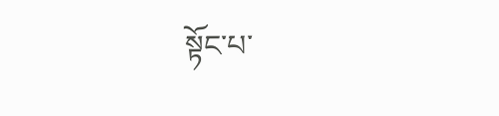སྟོང་པ་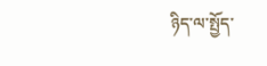ཉིད་ལ་སྤྱོད་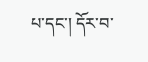པ་དང་། དོར་བ་